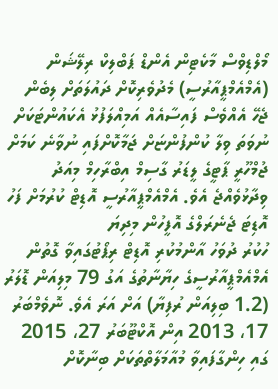މޯލްޑިވްސް މާކެޓިން އެންޑް ޕަބްލިކް ރިލޭޝަން (އެމްއެމްޕީއާރުސީ) މެދުވެރިކޮށް ދައުލަތަށް ލިބެން ޖެހޭ އެއްވެސް ފައިސާއެއް އަމިއްލަފުޅު އެކައުންޓަކަށް ނުވަތަ ވިލާ ކުންފުންޏަށް ޖަމާކޮށްފައި ނުވާނެ ކަމަށް ޖުމްހޫރީ ޕާޓީގެ ލީޑަރު ގާސިމް އިބްރާހިމް މިއަދު ވިދާޅުވެއްޖެ އެވެ. އެމްއެމްޕީއާރުސީ އޮޑިޓް ކުރުމަށް ފަހު އޮޑިޓަ ޖެނެރަލްގެ އޮފީހުން މިދިޔަ
ހުކުރު ދުވަހު އާންމުކުރި އޮޑިޓް ރިޕޯޓުގައިވާ ގޮތުން އެމްއެމްޕީއާރުސީގެ ހިޔާނާތުގެ އަގު 79 މިލިއަން ޑޮލަރު (1.2 ބިލިއަން ރުފިޔާ) އަށް އަރަ އެވެ. ނޮވެމްބަރު 17، 2013 އިން އޮކްޓޫބަރު 27، 2015 ގައި ހިންގާފައިވާ މުއާމަލާތްތަކަށް ބިނާކޮށް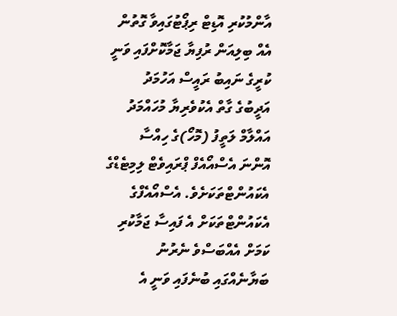އާންމުކުރި އޮޑިޓް ރިޕޯޓުގައިވާ ގޮތުން
އެއް ބިލިއަން ރުފިޔާ ޖަމާކޮށްފައި ވަނީ ކުރީގެ ނައިބު ރައީސް އަހުމަދު
އަދީބުގެ ގާތް އެކުވެރިޔާ މުހައްމަދު އައްލާމް ލަތީފު (މޮހޯ)ގެ ހިއްސާ
އޮންނަ އެސްއޯއެފް ޕްރައިވެޓް ލިމިޓެޑްގެ އެކައުންޓްތަކަށެވެ. އެސްއޯއެފްގެ އެކައުންޓްތަކަށް އެ ފައިސާ ޖަމާކުރި ކަމަށް އެއްބަސްވެ ނެރުނު ބަޔާނެއްގައި ބުނެފައި ވަނީ އެ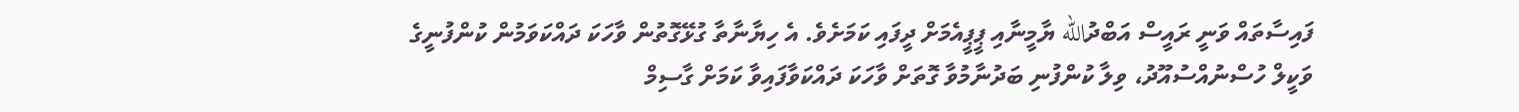ފައިސާތައް ވަނީ ރައީސް އަބްދުالله ޔާމީނާއި ޕީޕީއެމަށް ދީފައި ކަމަށެވެ. އެ ހިޔާނާތާ ގުޅޭގޮތުން ވާހަކަ ދައްކަވަމުން ކުންފުނީގެ ވަކީލް ހުސްނުއްސުއޫދު، ވިލާ ކުންފުނި ބަދުނާމުވާ ގޮތަށް ވާހަކަ ދައްކަވާފައިވާ ކަމަށް ގާސިމް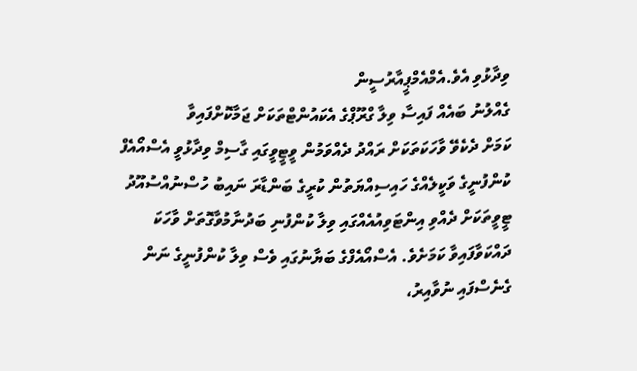ވިދާޅުވި އެވެ.އެމްއެމްޕީއާރުސީން
ގެއްލުނު ބައެއް ފައިސާ ވިލާ ގްރޫޕްގެ އެކައުންޓްތަކަށް ޖަމާކޮށްފައިވާ
ކަމަށް ދެކެވޭ ވާހަކަތަކަށް ރައްދު ދެއްވަމުން ވީޓީވީގައި ގާސިމް ވިދާޅުވީ އެސްއޯއެފް ކުންފުނީގެ ވަކީލެއްގެ ހައިސިއްޔަތުން ކުރީގެ ބަންޑާރަ ނައިބު ހުސްނުއްސުއޫދު ޓީވީތަކަށް ދެއްވި އިންޓަވިއުއެއްގައި ވިލާ ކުންފުނި ބަދުނާމުވާގޮތަށް ވާހަކަ ދައްކަވާފައިވާ ކަމަށެވެ. އެސްއޯއެފްގެ ބަޔާނުގައި ވެސް ވިލާ ކުންފުނީގެ ނަން ގެނެސްފައި ނުވާއިރު،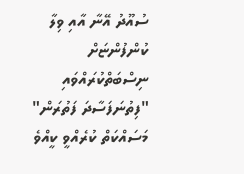ސުއޫދު އޭނާ އާއި ވިލާ ކުންފުންޏަށް ނިސްބަތްކުރައްވައި "ފިތުނަފަސާދަ ފަތުރަން" މަސައްކަތް ކުރެއްވީ ކީއްވެ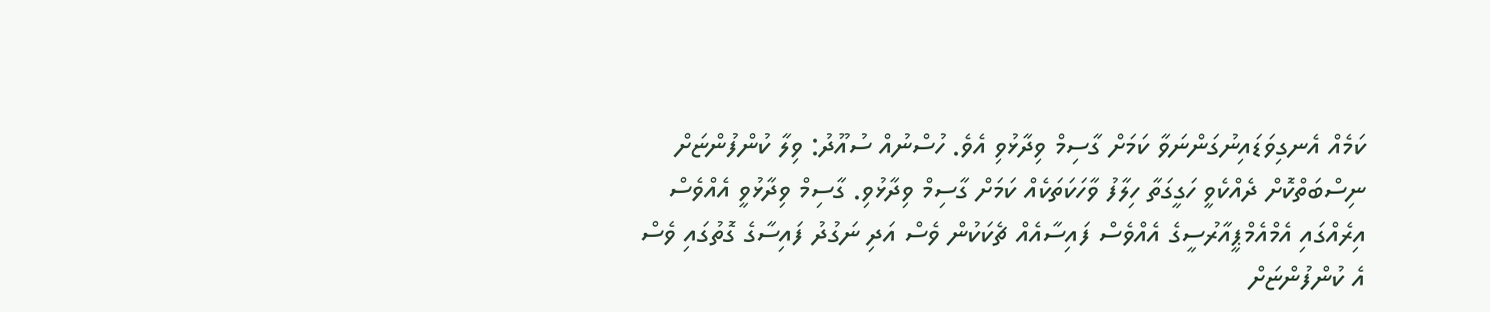ކަމެއް އެނގިވަޑައިނުގަންނަވާ ކަމަށް ގާސިމް ވިދާޅުވި އެވެ. ހުސްނުއް ސުއޫދު: ވިލާ ކުންފުންޏަށް ނިސްބަތްކޮށް ދެއްކެވީ ހަގީގަތާ ހިލާފު ވާހަކަތަކެއް ކަމަށް ގާސިމް ވިދާޅުވި. ގާސިމް ވިދާޅުވީ އެއްވެސް އިރެއްގައި އެމްއެމްޕީއާރުސީގެ އެއްވެސް ފައިސާއެއް ޗެކަކުން ވެސް އަދި ނަގުދު ފައިސާގެ ގޮތުގައި ވެސް އެ ކުންފުންޏަށް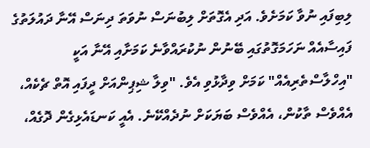ލިބިފައި ނުވާ ކަމަށެވެ. އަދި އެގޮތަށް ލިބުނަސް ނުވަތަ ދިނަސް އޭނާ ދައުލަތުގެ ފައިސާއެއް ނަހަމަގޮތުގައި ބޭނުން ނުކުރައްވާނެ ކަމަށާއި އޭނާ އަކީ "އިހްލާސްތެރިއެއް" ކަމަށް ވިދާޅުވި އެވެ. "ވިލާ ޝިޕިންއަށް ދީފައި އޮތް ޗެކެއް، އެއްވެސް ތާކުން، އެއްވެސް ބަޔަކަށް ނުދެއްކޭނެ. އެއީ ކަނޑައެޅިގެން ދޮގެއް،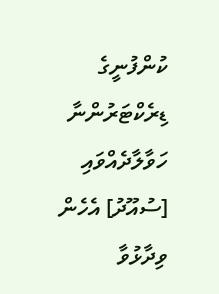ކުންފުނީގެ ޑިރެކްޓަރުންނާ ހަވާލާދެއްވައި [ސުއޫދު] އެހެން ވިދާޅުވާ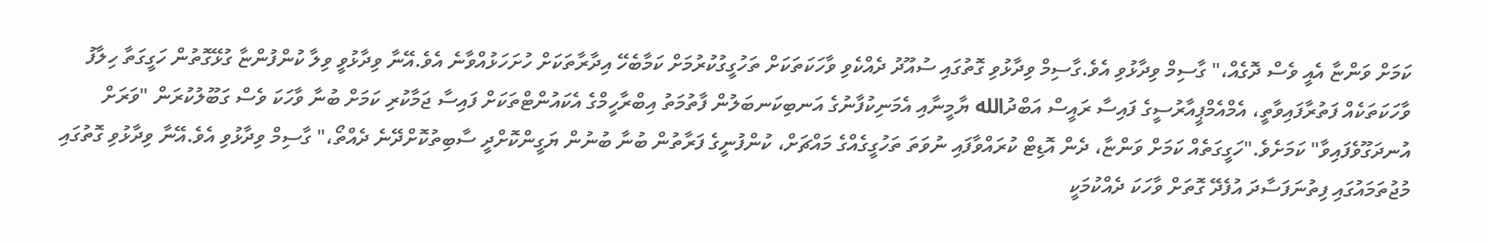ކަމަށް ވަންޏާ އެއީ ވެސް ދޮގެއް،" ގާސިމް ވިދާޅުވި އެވެ.ގާސިމް ވިދާޅުވި ގޮތުގައި ސުއޫދު ދެއްކެވި ވާހަކަތަކަށް ތަހުގީގުކުރުމަށް ކަމާބެހޭ އިދާރާތަކަށް ހުށަހަޅުއްވާނެ އެވެ.އޭނާ ވިދާޅުވީ ވިލާ ކުންފުންޏާ ގުޅޭގޮތުން ހަގީގަތާ ހިލާފު ވާހަކަތަކެއް ފަތުރާފައިވާތީ، އެމްއެމްޕީއާރުސީގެ ފައިސާ ރައީސް އަބްދުالله ޔާމީނާއި އެމަނިކުފާނުގެ އަނބިކަނބަލުން ފާތުމަތު އިބްރާހީމްގެ އެކައުންޓްތަކަށް ފައިސާ ޖަމާކުރި ކަމަށް ބުނާ ވާހަކަ ވެސް ގަބޫލުކުރަން "ވަރަށް އުނދަގޫވެފައިވާ" ކަމަށެވެ."ހަގީގަތެއް ކަމަށް ވަންޏާ، ދެން އޮޑިޓް ކުރައްވާފައި ނުވަތަ ތަހުގީގެއްގެ މައްޗަށް، ކުންފުނީގެ ފަރާތުން ބުނާ ބުނުން ޔަގީންކޮށްދީ ސާބިތުކޮށްދޭނެ ދެއްތޯ،" ގާސިމް ވިދާޅުވި އެވެ.އޭނާ ވިދާޅުވި ގޮތުގައި މުޖުތަމައުގައި ފިތުނަފަސާދަ އުފެދޭ ގޮތަށް ވާހަކަ ދެއްކުމަކީ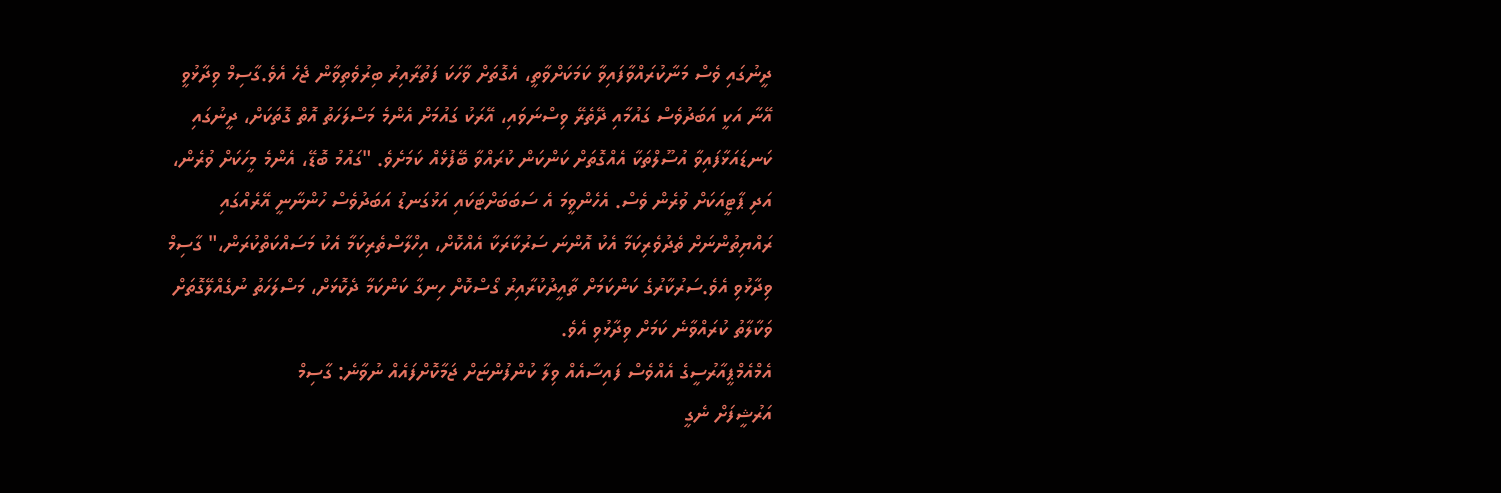ދީނުގައި ވެސް މަނާކުރައްވާފައިވާ ކަމަކަށްވާތީ، އެގޮތަށް ވާހަކަ ފަތުރާއިރު ބިރުވެތިވާން ޖެހެ އެވެ.ގާސިމް ވިދާޅުވީ އޭނާ އަކީ އަބަދުވެސް ގައުމާއި ދޭތެރޭ ވިސްނަވައި، އޭރަކު ގައުމަށް އެންމެ މަސްލަހަތު އޮތް ގޮތަކަށް، ދީނުގައި ކަނޑައަޅާފައިވާ އުސޫލްތަކާ އެއްގޮތަށް ކަންކަން ކުރައްވާ ބޭފުޅެއް ކަމަށެވެ. "ގައުމު ބޮޑޭ، އެންމެ މީހަކަށް ވުރެން، އަދި ޕާޓީއަކަށް ވުރެން ވެސް. އެހެންވީމަ އެ ސަބަބަށްޓަކައި އަޅުގަނޑު އަބަދުވެސް ހުންނާނީ އޭރެއްގައި ރައްޔިތުންނަށް ތެދުވެރިކަމާ އެކު އޮންނަ ސަރުކާރަކާ އެއްކޮށް، އިހްލާސްތެރިކަމާ އެކު މަސައްކަތްކުރަން،" ގާސިމް ވިދާޅުވި އެވެ.ސަރުކާރުގެ ކަންކަމަށް ތާއީދުކުރާއިރު ގޯސްކޮށް ހިނގާ ކަންކަމާ ދެކޮޅަށް، މަސްލަހަތު ނުގެއްލޭގޮތަށް ވަކާލާތު ކުރައްވާނެ ކަމަށް ވިދާޅުވި އެވެ.
އެމްއެމްޕީއާރުސީގެ އެއްވެސް ފައިސާއެއް ވިލާ ކުންފުންޏަށް ޖަމާކޮށްފައެއް ނުވާނެ: ގާސިމް
އަރުޝީފަށް ނެގީ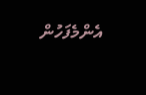އެންމެފަހުން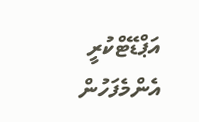އަޕްޑޭޓްކުރީ
އެންމެފަހުން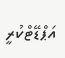އަޕްޑޭޓްކުރީ